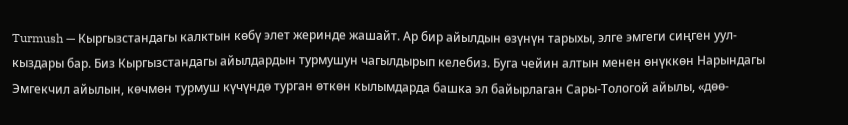Turmush — Кыргызстандагы калктын көбү элет жеринде жашайт. Ар бир айылдын өзүнүн тарыхы, элге эмгеги сиңген уул-кыздары бар. Биз Кыргызстандагы айылдардын турмушун чагылдырып келебиз. Буга чейин алтын менен өнүккөн Нарындагы Эмгекчил айылын, көчмөн турмуш күчүндө турган өткөн кылымдарда башка эл байырлаган Сары-Тологой айылы, «дөө-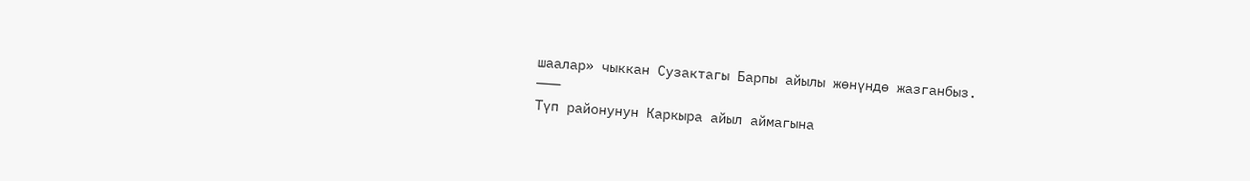шаалар» чыккан Сузактагы Барпы айылы жөнүндө жазганбыз.
———
Түп районунун Каркыра айыл аймагына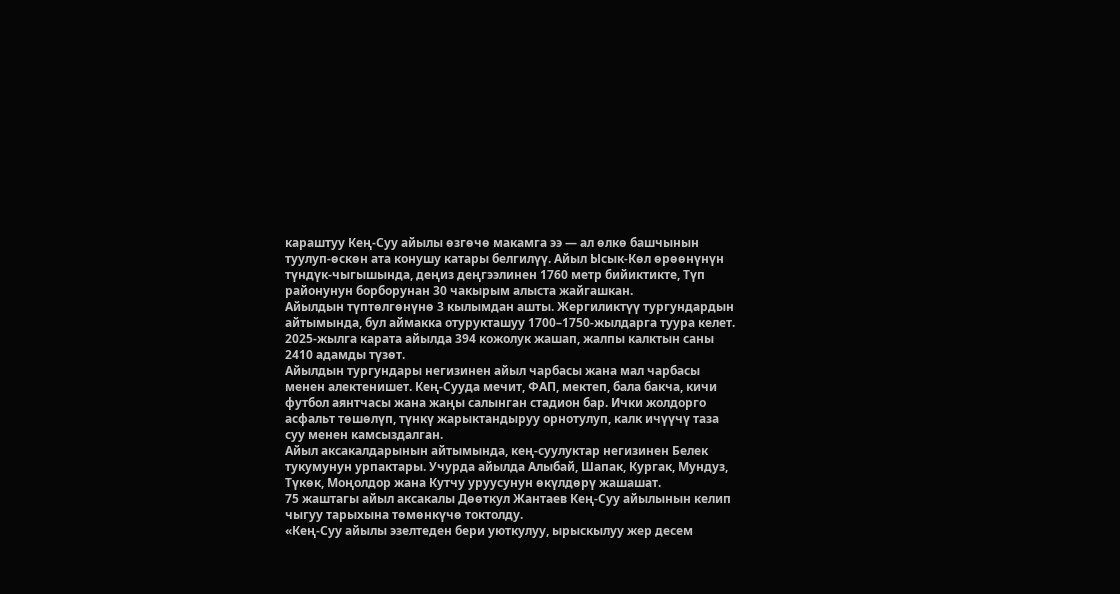караштуу Кең-Суу айылы өзгөчө макамга ээ — ал өлкө башчынын туулуп-өскөн ата конушу катары белгилүү. Айыл Ысык-Көл өрөөнүнүн түндүк-чыгышында, деңиз деңгээлинен 1760 метр бийиктикте, Түп районунун борборунан 30 чакырым алыста жайгашкан.
Айылдын түптөлгөнүнө 3 кылымдан ашты. Жергиликтүү тургундардын айтымында, бул аймакка отурукташуу 1700–1750-жылдарга туура келет. 2025-жылга карата айылда 394 кожолук жашап, жалпы калктын саны 2410 адамды түзөт.
Айылдын тургундары негизинен айыл чарбасы жана мал чарбасы менен алектенишет. Кең-Сууда мечит, ФАП, мектеп, бала бакча, кичи футбол аянтчасы жана жаңы салынган стадион бар. Ички жолдорго асфальт төшөлүп, түнкү жарыктандыруу орнотулуп, калк ичүүчү таза суу менен камсыздалган.
Айыл аксакалдарынын айтымында, кең-суулуктар негизинен Белек тукумунун урпактары. Учурда айылда Алыбай, Шапак, Кургак, Мундуз, Түкөк, Моңолдор жана Кутчу уруусунун өкүлдөрү жашашат.
75 жаштагы айыл аксакалы Дөөткул Жантаев Кең-Суу айылынын келип чыгуу тарыхына төмөнкүчө токтолду.
«Кең-Суу айылы эзелтеден бери уюткулуу, ырыскылуу жер десем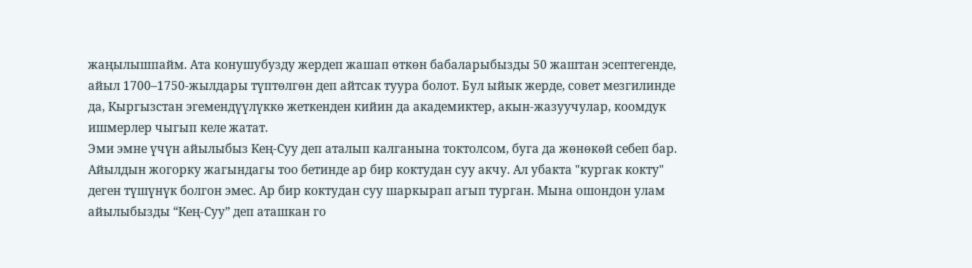жаңылышпайм. Ата конушубузду жердеп жашап өткөн бабаларыбызды 50 жаштан эсептегенде, айыл 1700–1750-жылдары түптөлгөн деп айтсак туура болот. Бул ыйык жерде, совет мезгилинде да, Кыргызстан эгемендүүлүккө жеткенден кийин да академиктер, акын-жазуучулар, коомдук ишмерлер чыгып келе жатат.
Эми эмне үчүн айылыбыз Кең-Суу деп аталып калганына токтолсом, буга да жөнөкөй себеп бар. Айылдын жогорку жагындагы тоо бетинде ар бир коктудан суу акчу. Ал убакта "кургак кокту" деген түшүнүк болгон эмес. Ар бир коктудан суу шаркырап агып турган. Мына ошондон улам айылыбызды “Кең-Суу” деп аташкан го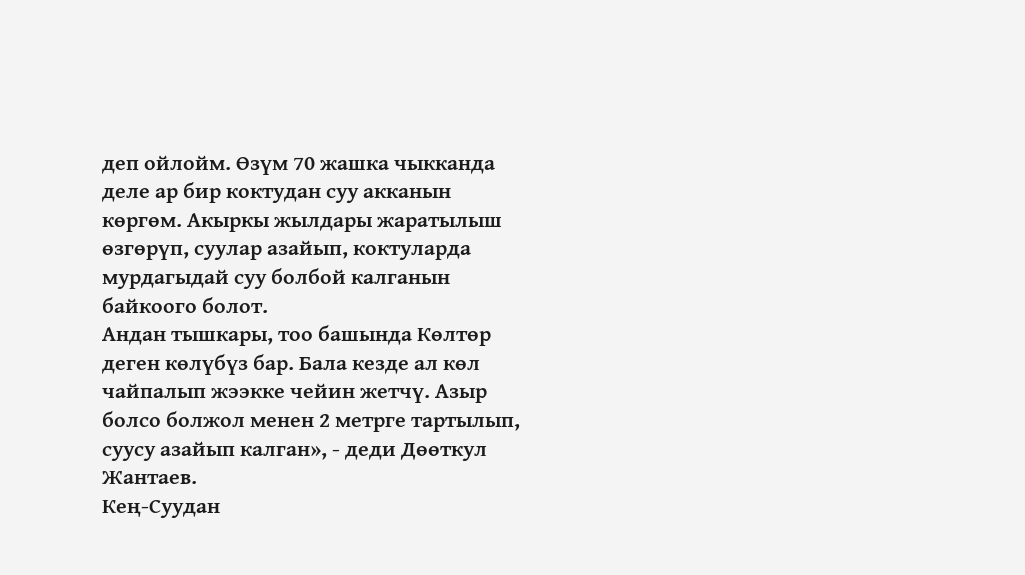деп ойлойм. Өзүм 70 жашка чыкканда деле ар бир коктудан суу акканын көргөм. Акыркы жылдары жаратылыш өзгөрүп, суулар азайып, коктуларда мурдагыдай суу болбой калганын байкоого болот.
Андан тышкары, тоо башында Көлтөр деген көлүбүз бар. Бала кезде ал көл чайпалып жээкке чейин жетчү. Азыр болсо болжол менен 2 метрге тартылып, суусу азайып калган», - деди Дөөткул Жантаев.
Кең-Суудан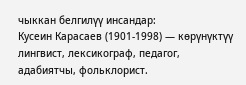чыккан белгилүү инсандар:
Кусеин Карасаев (1901-1998) — көрүнүктүү лингвист, лексикограф, педагог, адабиятчы, фольклорист.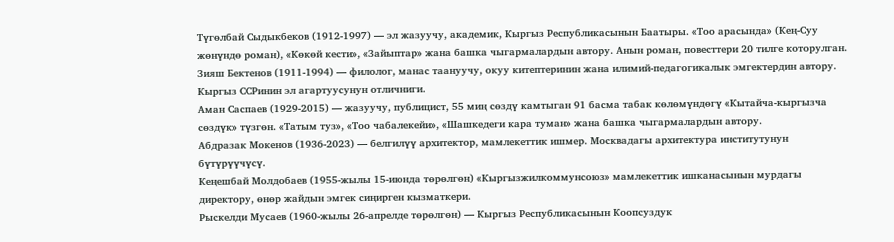Түгөлбай Сыдыкбеков (1912-1997) — эл жазуучу, академик, Кыргыз Республикасынын Баатыры. «Тоо арасында» (Кең-Суу жөнүндө роман), «Көкөй кести», «Зайыптар» жана башка чыгармалардын автору. Анын роман, повесттери 20 тилге которулган.
Зияш Бектенов (1911-1994) — филолог, манас таануучу, окуу китептеринин жана илимий-педагогикалык эмгектердин автору. Кыргыз ССРинин эл агартуусунун отличниги.
Аман Саспаев (1929-2015) — жазуучу, публицист, 55 миң сөздү камтыган 91 басма табак көлөмүндөгү «Кытайча-кыргызча сөздүк» түзгөн. «Татым туз», «Тоо чабалекейи», «Шашкедеги кара туман» жана башка чыгармалардын автору.
Абдразак Мокенов (1936-2023) — белгилүү архитектор, мамлекеттик ишмер. Москвадагы архитектура институтунун бүтүрүүчүсү.
Кеңешбай Молдобаев (1955-жылы 15-июнда төрөлгөн) «Кыргызжилкоммунсоюз» мамлекеттик ишканасынын мурдагы директору, өнөр жайдын эмгек сиңирген кызматкери.
Рыскелди Мусаев (1960-жылы 26-апрелде төрөлгөн) — Кыргыз Республикасынын Коопсуздук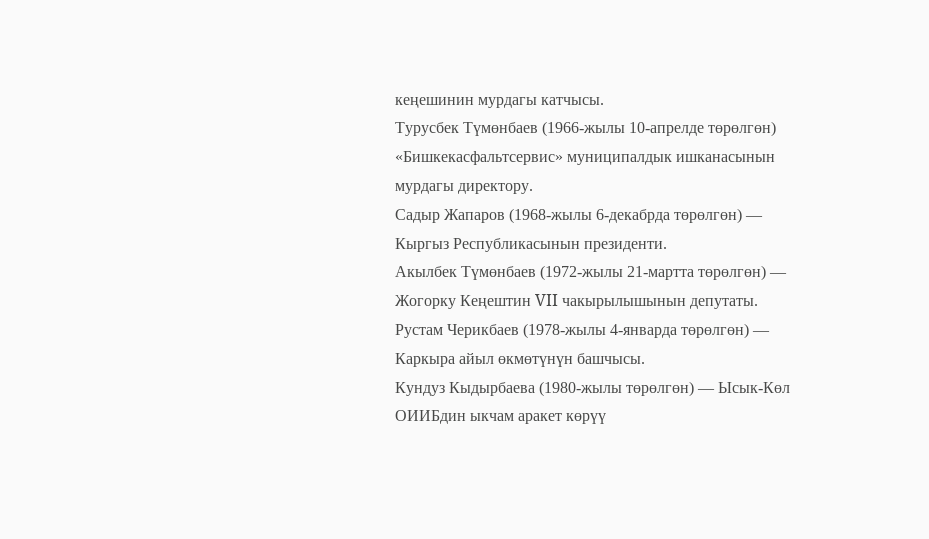кеңешинин мурдагы катчысы.
Турусбек Түмөнбаев (1966-жылы 10-апрелде төрөлгөн) «Бишкекасфальтсервис» муниципалдык ишканасынын мурдагы директору.
Садыр Жапаров (1968-жылы 6-декабрда төрөлгөн) — Кыргыз Республикасынын президенти.
Акылбек Түмөнбаев (1972-жылы 21-мартта төрөлгөн) — Жогорку Кеңештин VII чакырылышынын депутаты.
Рустам Черикбаев (1978-жылы 4-январда төрөлгөн) — Каркыра айыл өкмөтүнүн башчысы.
Кундуз Кыдырбаева (1980-жылы төрөлгөн) — Ысык-Көл ОИИБдин ыкчам аракет көрүү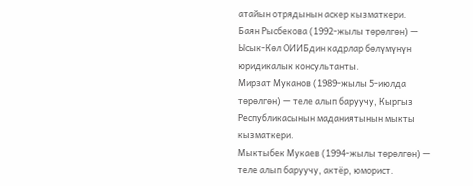атайын отрядынын аскер кызматкери.
Баян Рысбекова (1992-жылы төрөлгөн) — Ысык-Көл ОИИБдин кадрлар бөлүмүнүн юридикалык консультанты.
Мирзат Муканов (1989-жылы 5-июлда төрөлгөн) — теле алып баруучу, Кыргыз Республикасынын маданиятынын мыкты кызматкери.
Мыктыбек Мукаев (1994-жылы төрөлгөн) — теле алып баруучу, актёр, юморист.